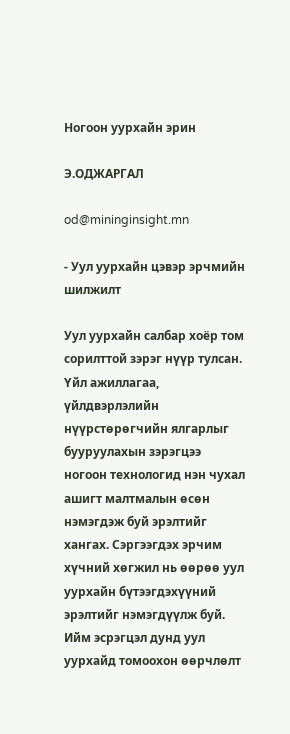Ногоон уурхайн эрин

Э.ОДЖАРГАЛ

od@mininginsight.mn

- Уул уурхайн цэвэр эрчмийн шилжилт

Уул уурхайн салбар хоёр том сорилттой зэрэг нүүр тулсан. Үйл ажиллагаа, үйлдвэрлэлийн нүүрстөрөгчийн ялгарлыг бууруулахын зэрэгцээ ногоон технологид нэн чухал ашигт малтмалын өсөн нэмэгдэж буй эрэлтийг хангах. Сэргээгдэх эрчим хүчний хөгжил нь өөрөө уул уурхайн бүтээгдэхүүний эрэлтийг нэмэгдүүлж буй. Ийм эсрэгцэл дунд уул уурхайд томоохон өөрчлөлт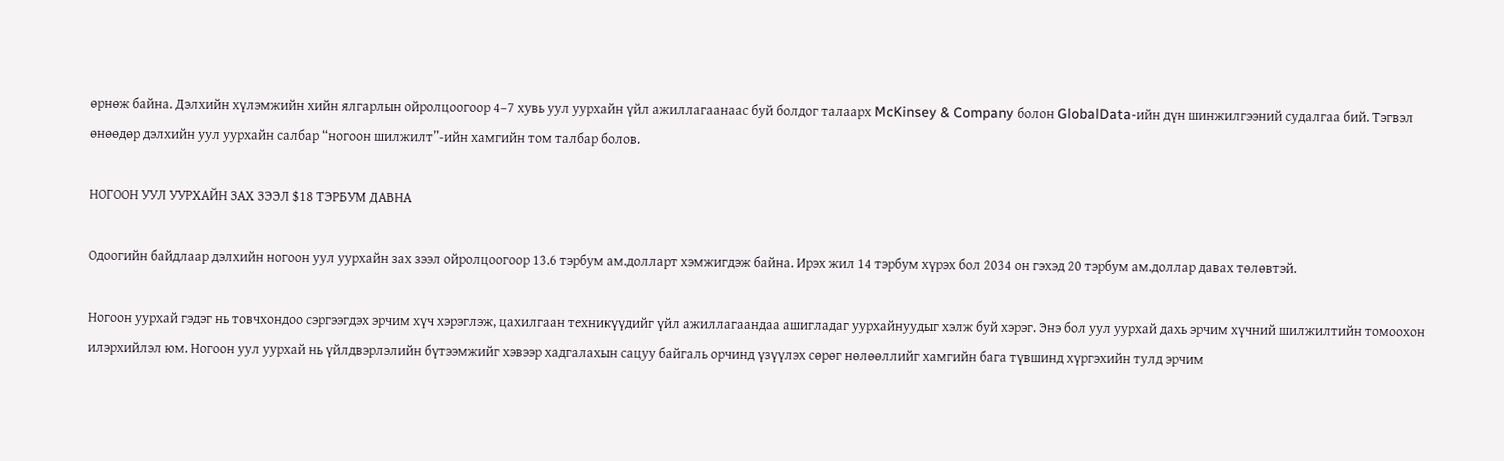өрнөж байна. Дэлхийн хүлэмжийн хийн ялгарлын ойролцоогоор 4–7 хувь уул уурхайн үйл ажиллагаанаас буй болдог талаарх McKinsey & Company болон GlobalData-ийн дүн шинжилгээний судалгаа бий. Тэгвэл өнөөдөр дэлхийн уул уурхайн салбар “ногоон шилжилт”-ийн хамгийн том талбар болов.

НОГООН УУЛ УУРХАЙН ЗАХ ЗЭЭЛ $18 ТЭРБУМ ДАВНА

Одоогийн байдлаар дэлхийн ногоон уул уурхайн зах зээл ойролцоогоор 13.6 тэрбум ам.долларт хэмжигдэж байна. Ирэх жил 14 тэрбум хүрэх бол 2034 он гэхэд 20 тэрбум ам.доллар давах төлөвтэй.

Ногоон уурхай гэдэг нь товчхондоо сэргээгдэх эрчим хүч хэрэглэж, цахилгаан техникүүдийг үйл ажиллагаандаа ашигладаг уурхайнуудыг хэлж буй хэрэг. Энэ бол уул уурхай дахь эрчим хүчний шилжилтийн томоохон илэрхийлэл юм. Ногоон уул уурхай нь үйлдвэрлэлийн бүтээмжийг хэвээр хадгалахын сацуу байгаль орчинд үзүүлэх сөрөг нөлөөллийг хамгийн бага түвшинд хүргэхийн тулд эрчим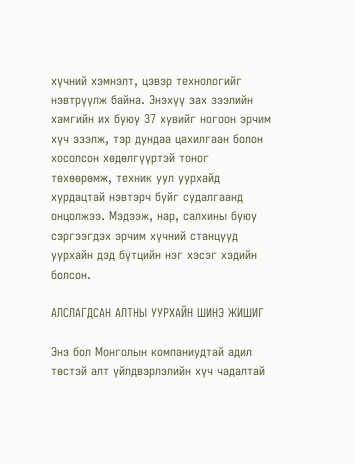хүчний хэмнэлт, цэвэр технологийг нэвтрүүлж байна. Энэхүү зах зээлийн хамгийн их буюу 37 хувийг ногоон эрчим хүч эзэлж, тэр дундаа цахилгаан болон хосолсон хөдөлгүүртэй тоног төхөөрөмж, техник уул уурхайд хурдацтай нэвтэрч буйг судалгаанд онцолжээ. Мэдээж, нар, салхины буюу сэргээгдэх эрчим хүчний станцууд уурхайн дэд бүтцийн нэг хэсэг хэдийн болсон.

АЛСЛАГДСАН АЛТНЫ УУРХАЙН ШИНЭ ЖИШИГ

Энэ бол Монголын компаниудтай адил төстэй алт үйлдвэрлэлийн хүч чадалтай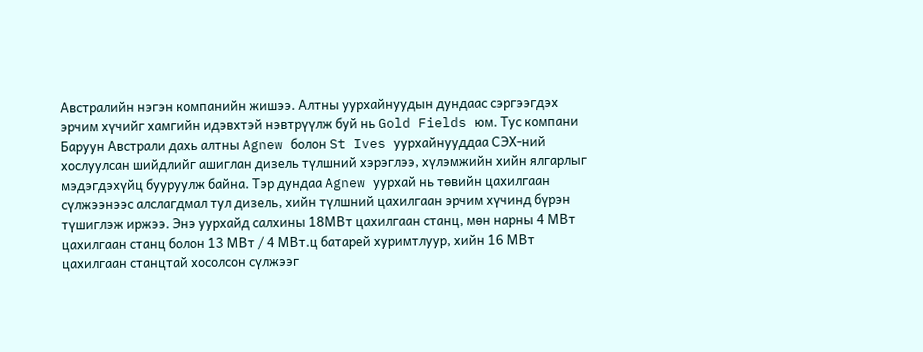Австралийн нэгэн компанийн жишээ. Алтны уурхайнуудын дундаас сэргээгдэх эрчим хүчийг хамгийн идэвхтэй нэвтрүүлж буй нь Gold Fields юм. Тус компани Баруун Австрали дахь алтны Agnew болон St Ives уурхайнууддаа СЭХ-ний хослуулсан шийдлийг ашиглан дизель түлшний хэрэглээ, хүлэмжийн хийн ялгарлыг мэдэгдэхүйц бууруулж байна. Тэр дундаа Agnew уурхай нь төвийн цахилгаан сүлжээнээс алслагдмал тул дизель, хийн түлшний цахилгаан эрчим хүчинд бүрэн түшиглэж иржээ. Энэ уурхайд салхины 18МВт цахилгаан станц, мөн нарны 4 МВт цахилгаан станц болон 13 МВт / 4 МВт.ц батарей хуримтлуур, хийн 16 МВт цахилгаан станцтай хосолсон сүлжээг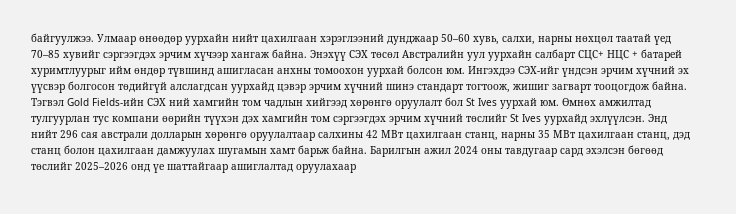байгуулжээ. Улмаар өнөөдөр уурхайн нийт цахилгаан хэрэглээний дунджаар 50–60 хувь, салхи, нарны нөхцөл таатай үед 70–85 хувийг сэргээгдэх эрчим хүчээр хангаж байна. Энэхүү СЭХ төсөл Австралийн уул уурхайн салбарт СЦС+ НЦС + батарей хуримтлуурыг ийм өндөр түвшинд ашигласан анхны томоохон уурхай болсон юм. Ингэхдээ СЭХ-ийг үндсэн эрчим хүчний эх үүсвэр болгосон төдийгүй алслагдсан уурхайд цэвэр эрчим хүчний шинэ стандарт тогтоож, жишиг загварт тооцогдож байна. Тэгвэл Gold Fields-ийн СЭХ ний хамгийн том чадлын хийгээд хөрөнгө оруулалт бол St Ives уурхай юм. Өмнөх амжилтад тулгуурлан тус компани өөрийн түүхэн дэх хамгийн том сэргээгдэх эрчим хүчний төслийг St Ives уурхайд эхлүүлсэн. Энд нийт 296 сая австрали долларын хөрөнгө оруулалтаар салхины 42 МВт цахилгаан станц, нарны 35 МВт цахилгаан станц, дэд станц болон цахилгаан дамжуулах шугамын хамт барьж байна. Барилгын ажил 2024 оны тавдугаар сард эхэлсэн бөгөөд төслийг 2025–2026 онд үе шаттайгаар ашиглалтад оруулахаар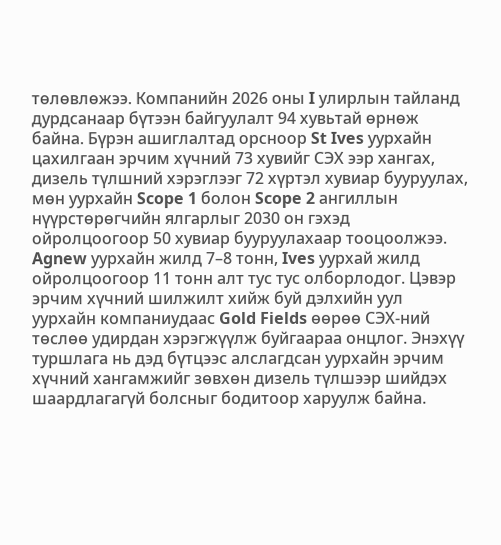төлөвлөжээ. Компанийн 2026 оны I улирлын тайланд дурдсанаар бүтээн байгуулалт 94 хувьтай өрнөж байна. Бүрэн ашиглалтад орсноор St Ives уурхайн цахилгаан эрчим хүчний 73 хувийг СЭХ ээр хангах, дизель түлшний хэрэглээг 72 хүртэл хувиар бууруулах, мөн уурхайн Scope 1 болон Scope 2 ангиллын нүүрстөрөгчийн ялгарлыг 2030 он гэхэд ойролцоогоор 50 хувиар бууруулахаар тооцоолжээ. Agnew уурхайн жилд 7–8 тонн, Ives уурхай жилд ойролцоогоор 11 тонн алт тус тус олборлодог. Цэвэр эрчим хүчний шилжилт хийж буй дэлхийн уул уурхайн компаниудаас Gold Fields өөрөө СЭХ-ний төслөө удирдан хэрэгжүүлж буйгаараа онцлог. Энэхүү туршлага нь дэд бүтцээс алслагдсан уурхайн эрчим хүчний хангамжийг зөвхөн дизель түлшээр шийдэх шаардлагагүй болсныг бодитоор харуулж байна.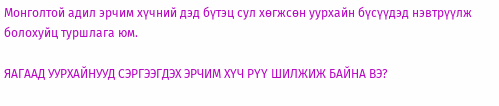Монголтой адил эрчим хүчний дэд бүтэц сул хөгжсөн уурхайн бүсүүдэд нэвтрүүлж болохуйц туршлага юм.

ЯАГААД УУРХАЙНУУД СЭРГЭЭГДЭХ ЭРЧИМ ХҮЧ РҮҮ ШИЛЖИЖ БАЙНА ВЭ?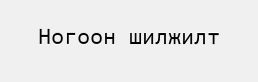Ногоон шилжилт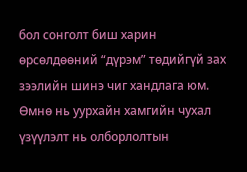бол сонголт биш харин өрсөлдөөний “дүрэм” төдийгүй зах зээлийн шинэ чиг хандлага юм. Өмнө нь уурхайн хамгийн чухал үзүүлэлт нь олборлолтын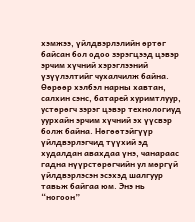хэмжээ, үйлдвэрлэлийн өртөг байсан бол одоо зэрэгцээд цэвэр эрчим хүчний хэрэглээний үзүүлэлтийг чухалчилж байна. Өөрөөр хэлбэл нарны хавтан, салхин сэнс, батарей хуримтлуур, устөрөгч зэрэг цэвэр технологиуд уурхайн эрчим хүчний эх үүсвэр болж байна. Нөгөөтэйгүүр үйлдвэрлэгчид түүхий эд худалдан авахдаа үнэ, чанараас гадна нүүрстөрөгчийн ул мөргүй үйлдвэрлэсэн эсэхэд шалгуур тавьж байгаа юм. Энэ нь “ногоон”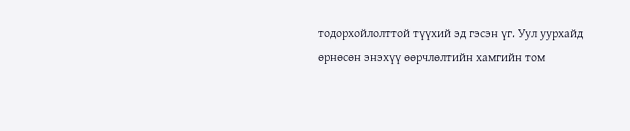тодорхойлолттой түүхий эд гэсэн үг. Уул уурхайд өрнөсөн энэхүү өөрчлөлтийн хамгийн том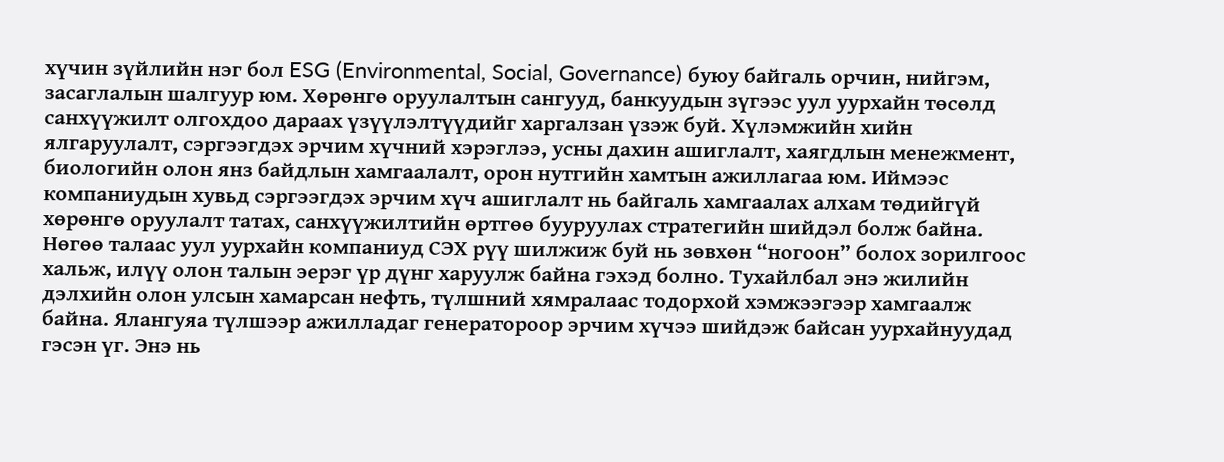хүчин зүйлийн нэг бол ESG (Environmental, Social, Governance) буюу байгаль орчин, нийгэм, засаглалын шалгуур юм. Хөрөнгө оруулалтын сангууд, банкуудын зүгээс уул уурхайн төсөлд санхүүжилт олгохдоо дараах үзүүлэлтүүдийг харгалзан үзэж буй. Хүлэмжийн хийн ялгаруулалт, сэргээгдэх эрчим хүчний хэрэглээ, усны дахин ашиглалт, хаягдлын менежмент, биологийн олон янз байдлын хамгаалалт, орон нутгийн хамтын ажиллагаа юм. Иймээс компаниудын хувьд сэргээгдэх эрчим хүч ашиглалт нь байгаль хамгаалах алхам төдийгүй хөрөнгө оруулалт татах, санхүүжилтийн өртгөө бууруулах стратегийн шийдэл болж байна. Нөгөө талаас уул уурхайн компаниуд СЭХ рүү шилжиж буй нь зөвхөн “ногоон” болох зорилгоос хальж, илүү олон талын эерэг үр дүнг харуулж байна гэхэд болно. Тухайлбал энэ жилийн дэлхийн олон улсын хамарсан нефть, түлшний хямралаас тодорхой хэмжээгээр хамгаалж байна. Ялангуяа түлшээр ажилладаг генератороор эрчим хүчээ шийдэж байсан уурхайнуудад гэсэн үг. Энэ нь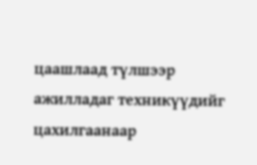цаашлаад түлшээр ажилладаг техникүүдийг цахилгаанаар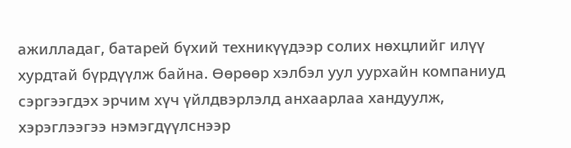ажилладаг, батарей бүхий техникүүдээр солих нөхцлийг илүү хурдтай бүрдүүлж байна. Өөрөөр хэлбэл уул уурхайн компаниуд сэргээгдэх эрчим хүч үйлдвэрлэлд анхаарлаа хандуулж, хэрэглээгээ нэмэгдүүлснээр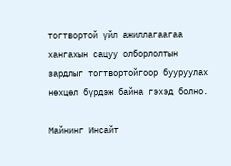тогтвортой үйл ажиллагаагаа хангахын сацуу олборлолтын зардлыг тогтвортойгоор бууруулах нөхцөл бүрдэж байна гэхэд болно.

Майнинг Инсайт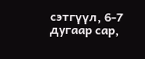сэтгүүл, 6-7 дугаар сар,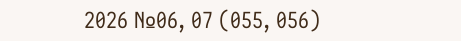2026 №06, 07 (055, 056)